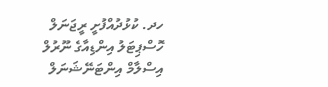ހދ. ކުޅުދުއްފުށީ ރީޖަނަލް ހޮސްޕިޓަލު އިންޑިއާގެ ނޫރުލް އިސްލާމް އިންޓަނޭޝަނަލް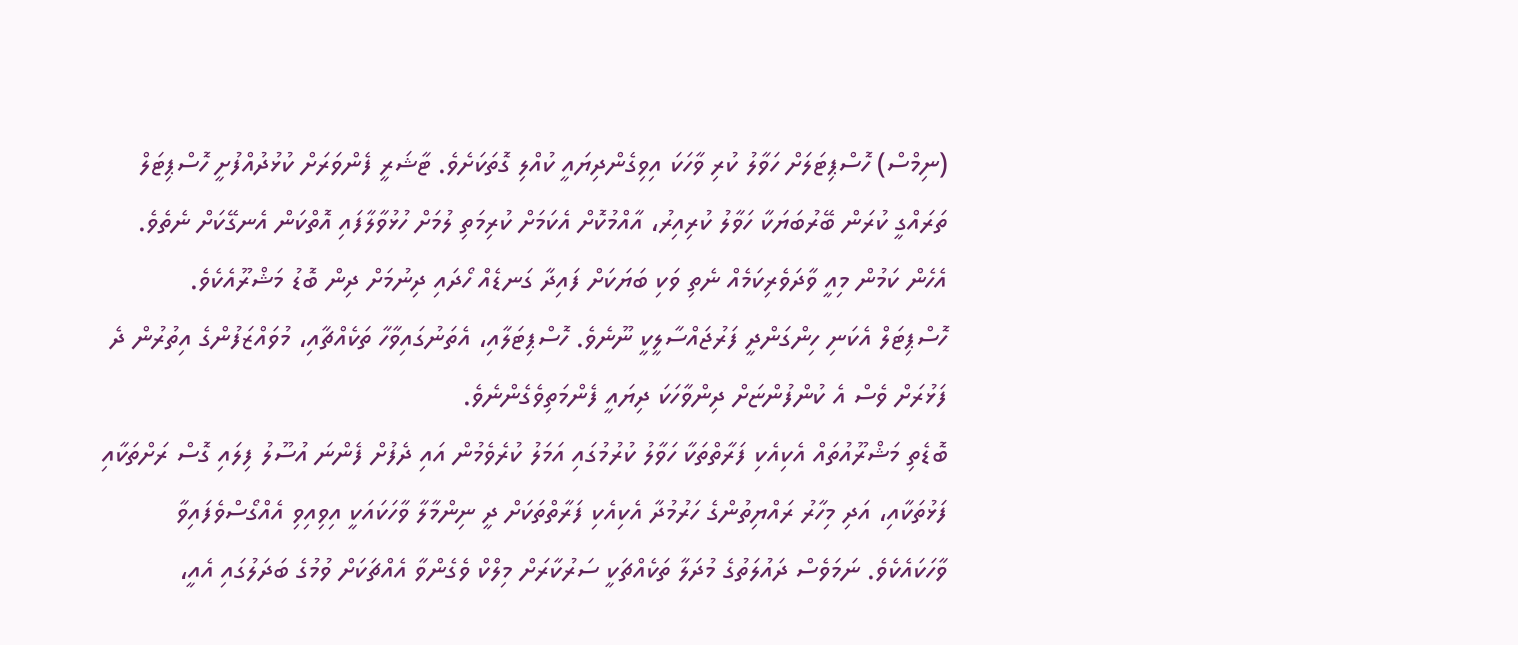(ނިމްސް) ހޮސްޕިޓަލަށް ހަވާލު ކުރި ވާހަކަ އިވިގެންދިޔައީ ކުއްލި ގޮތަކަށެވެ. ޓާޝަރީ ފެންވަރަށް ކުޅުދުއްފުށީ ހޮސްޕިޓަލް ތަރައްގީ ކުރަން ބޭރުބަޔަކާ ހަވާލު ކުރިއިރު، އާއްމުކޮށް އެކަމަށް ކުރިމަތި ލުމަށް ހުޅުވާލާފައި އޮތްކަން އެނގޭކަށް ނެތެވެ. އެހެން ކަމުން މިއީ ވާދަވެރިކަމެއް ނެތި ވަކި ބަޔަކަށް ފައިދާ ގަނޑެއް ހޯދައި ދިނުމަށް ދިން ބޮޑު މަޝްރޫއެކެވެ.
ހޮސްޕިޓަލް އެކަނި ހިންގަންދީ ފަރުޖައްސާލީކީ ނޫނެވެ. ހޮސްޕިޓަލާއި، އެތަނުގައިވާހާ ތަކެއްޗާއި، މުވައްޒަފުންގެ އިތުރުން ދެ ފަޅުރަށް ވެސް އެ ކުންފުންޏަށް ދިންވާހަކަ ދިޔައީ ފެންމަތިވެގެންނެވެ.
ބޮޑެތި މަޝްރޫއުތައް އެކިއެކި ފަރާތްތަކާ ހަވާލު ކުރުމުގައި އަމަލު ކުރެވެމުން އައި ދެފުށް ފެންނަ އުސޫލު ފިލައި ގޮސް ރަށްތަކާއި ފަޅުތަކާއި، އަދި މިހާރު ރައްޔިތުންގެ ހަރުމުދާ އެކިއެކި ފަރާތްތަކަށް ދީ ނިންމާލާ ވާހަކައަކީ އިވިއިވި އެއްގޯސްވެފައިވާ ވާހަކައެކެވެ. ނަމަވެސް ދައުލަތުގެ މުދަލާ ތަކެއްޗަކީ ސަރުކާރަށް މިލްކް ވެގެންވާ އެއްޗަކަށް ވުމުގެ ބަދަލުގައި އެއީ،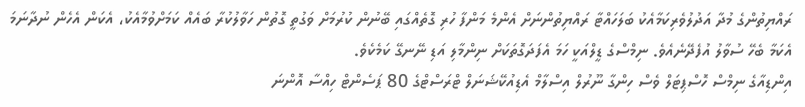ރައްޔިތުންގެ މުދާ އަދުލުވެރިކަމާއެކު ބަލަހައްޓާ ރައްޔިތުންނަށް އެންމެ މަންފާ ހުރި ގޮތެއްގައި ބޭނުން ކުރުމަށް ވަގުތީ ގޮތުން ހަވާލުކުރާ ބައެއް ކަމަށްވުމާއެކު، އެކަން އެހެން ނުދާނަމަ އެކަމާ ބެހޭ ސުވާލު އުފެދޭނެއެވެ. ނިމްސްގެ ޑީލްއަކީ ހަމަ އެފަދަގޮތަކަށް ނިންމާލި އަޑި ނޭނގޭ ކަމެކެވެ.
އިންޑިއާގެ ނިމްސް ހޮސްޕިޓަލް ވެސް ހިންގާ ނޫރުލް އިސްލާމް އެޑިއުކޭޝަނަލް ޓްރަސްޓްގެ 80 ޕަސެންޓް ހިއްސާ އޮންނަ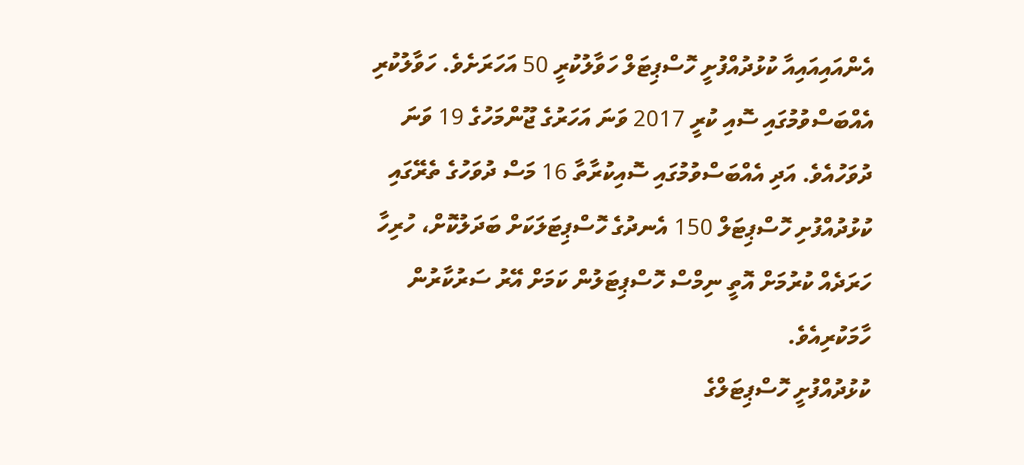އެންއައިއައިއާ ކުޅުދުއްފުށީ ހޮސްޕިޓަލް ހަވާލުކުރީ 50 އަހަރަށެވެ. ހަވާލުކުރި އެއްބަސްވުމުގައި ސޮއި ކުރީ 2017 ވަނަ އަހަރުގެ ޖޫންމަހުގެ 19 ވަނަ ދުވަހުއެވެ. އަދި އެއްބަސްވުމުގައި ސޮއިކުރާތާ 16 މަސް ދުވަހުގެ ތެރޭގައި ކުޅުދުއްފުށި ހޮސްޕިޓަލް 150 އެނދުގެ ހޮސްޕިޓަލަކަށް ބަދަލުކޮށް، ހުރިހާ ހަރަދެއް ކުރުމަށް އޮތީ ނިމްސް ހޮސްޕިޓަލުން ކަމަށް އޭރު ސަރުކާރުން ހާމަކުރިއެވެ.
ކުޅުދުއްފުށީ ހޮސްޕިޓަލްގެ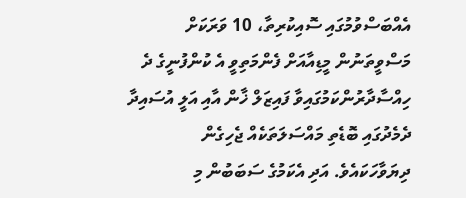އެއްބަސްވުމުގައި ސޮއިކުރިތާ، 10 ވަރަކަށް މަސްވީތަނުން މީޑިއާއަށް ފެންމަތިވީ އެ ކުންފުނީގެ ދެ ހިއްސާދާރުންކަމުގައިވާ ފައިޒަލް ޚާން އާއި އަލީ އުސައިދާ ދެމެދުގައި ބޮޑެތި މައްސަލަތަކެއް ޖެހިގެން ދިޔަވާހަކައެވެ. އަދި އެކަމުގެ ސަބަބުން މި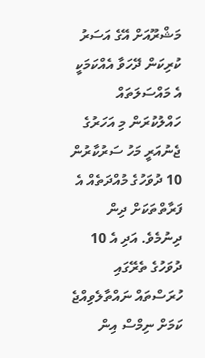މަޝްރޫއަށް އޭގެ އަސަރު ކުރިކަން ދޭހަވާ އެއްކަމަކީ އެ މައްސަލަތައް ހައްލުކުރަން މި އަހަރުގެ ޖެނުއަރީ މަހު ސަރުކާރުން 10 ދުވަހުގެ މުއްދަތެއް އެ ފަރާތްތަކަށް ދިން ދިނުމެވެ. އަދި އެ 10 ދުވަހުގެ ތެރޭގައި ހުރަސްތައް ނައްތާލެވިއްޖެ ކަމަށް ނިމްސް އިން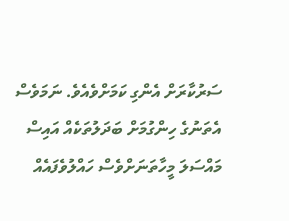ސަރުކާރަށް އެންގި ކަމަށްވެއެވެ. ނަމަވެސް އެތަނުގެ ހިންގުމަށް ބަދަލުތަކެއް އައިސް މައްސަލަ މީހާތަނަށްވެސް ހައްލުވެފައެއް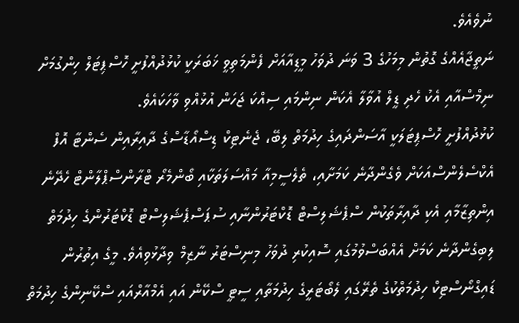ނުވެއެވެ.
ނަތީޖާއެއްގެ ގޮތުން މިމަހުގެ 3 ވަނަ ދުވަހު މީޑިއާއަށް ފެންމަތިވީ ޚަބަރަކީ ކުޅުދުއްފުށީ ހޮސްޕިޓަލް ހިންގުމަށް ނިމްސްއާއި އެކު ހެދި ޑީލް އުވާލާ އެކަން ނިންމައި ސިއްކަ ޖަހަން އުޅުއްވި ވާހަކައެވެ.
ކުޅުދުއްފުށީ ހޮސްޕިޓަލަކީ އާސަންދައިގެ ހިދުމަތް ލިބޭ، ޖެނެޓިކް ޑިސްއޯޑާސްގެ ދާއިރާއިން ސެންޓާ އޮފް އެކްސެލެންސްއަކަށް ވެގެންދާނެ ކަމަށާއި، ތެލެސީމިއާ މައްސަލަތަކާއި ބޯންމެރޯ ޓްރާންސްޕްލާންޓް ހެދޭނެ އިންތިޒާމާއި އެކި ދާއިރާތަކުން ސްޕެޝަލިސްޓް ޑޮކްޓަރުންނާއި ސުޕަސްޕެޝަލިސްޓް ޑޮކްޓަރުންގެ ހިދުމަތް ލިބިގެންދާނެ ކަމަށް އެއްބަސްވުމުގައި ސޮއިކުރި ދުވަހު މިނިސްޓަރު ނާޒިމް ވިދާޅުވިއެވެ. މީގެ އިތުރުން ޑައިގްނޯސްޓިކް ހިދުމަތްކުގެ ތެރޭގައި ލެބޯޓަރީގެ ހިދުމަތާއި ސީޓީ ސްކޭން އައި އެމްއާރްއައި ސްކޭނިންގެ ހިދުމަތް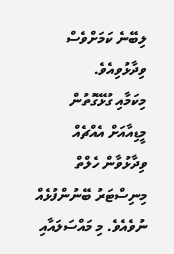ލިބޭނެ ކަމަށްވެސް ވިދާޅުވިއެވެ.
މިކަމާއި ގުޅޭގޮތުން މީޑިއާއަށް އެއްޗެއް ވިދާޅުވާން ހެލްތް މިނިސްޓަރު ބޭނުންފުޅެއް ނުވެއެވެ. މި މައްސަލައާއި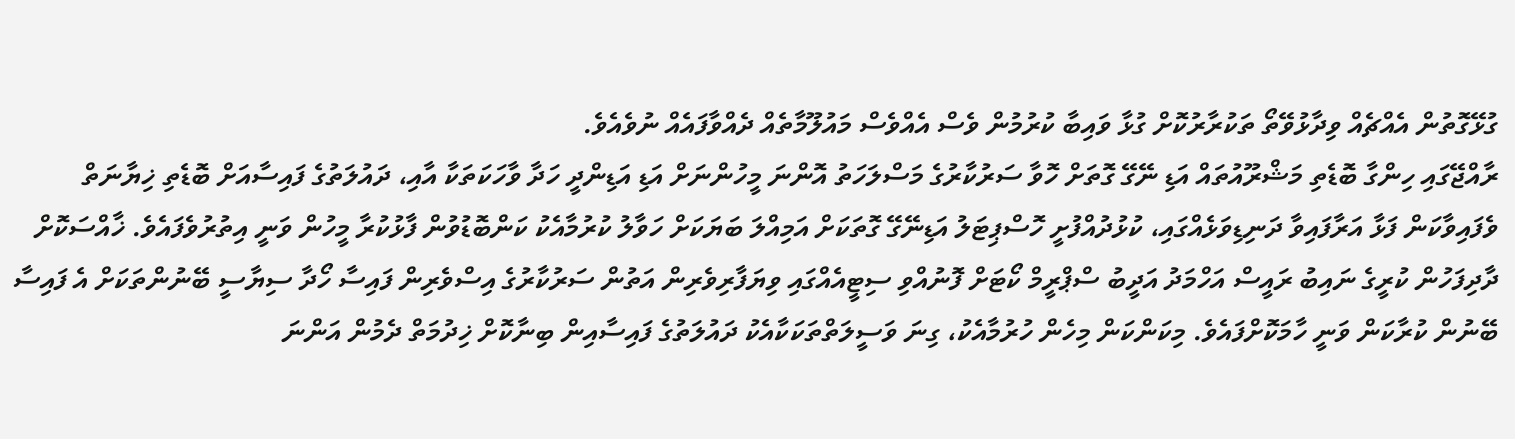ގުޅޭގޮތުން އެއްޗެއް ވިދާޅުވޭތޯ ތަކުރާރުކޮށް ގުޅާ ވައިބާ ކުރުމުން ވެސް އެއްވެސް މައުލޫމާތެއް ދެއްވާފައެއް ނުވެއެވެ.
ރާއްޖޭގައި ހިންގާ ބޮޑެތި މަޝްރޫއުތައް އަޑި ނޭގޭ ގޮތަށް ހޮވާ ސަރުކާރުގެ މަސްލަހަތު އޮންނަ މީހުންނަށް އަޑި އަޑިންދީ ހަދާ ވާހަކަތަކާ އާއި، ދައުލަތުގެ ފައިސާއަށް ބޮޑެތި ޚިޔާނަތް ވެފައިވާކަން ފަޅާ އަރާފައިވާ ދަނިޑިވަޅެއްގައި، ކުޅުދުއްފުށީ ހޮސްޕިޓަލު އަޑިނޭގޭ ގޮތަކަށް އަމިއްލަ ބަޔަކަށް ހަވާލު ކުރުމާއެކު ކަންބޮޑުވުން ފާޅުކުރާ މީހުން ވަނީ އިތުރުވެފައެވެ. ޚާއްސަކޮށް ދާދިފަހުން ކުރީގެ ނައިބު ރައީސް އަހްމަދު އަދީބު ސްޕްރީމް ކޯޓަށް ފޮނުއްވި ސިޓީއެއްގައި ވިޔަފާރިވެރިން އަތުން ސަރުކާރުގެ އިސްވެރިން ފައިސާ ހޯދާ ސިޔާސީ ބޭނުންތަކަށް އެ ފައިސާ ބޭނުން ކުރާކަން ވަނީ ހާމަކޮށްފައެވެ. މިކަންކަން މިހެން ހުރުމާއެކު، ގިނަ ވަސީލަތްތަކަކާއެކު ދައުލަތުގެ ފައިސާއިން ބިނާކޮށް ޚިދުމަތް ދެމުން އަންނަ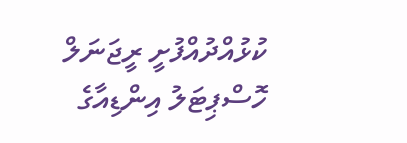ކުޅުއްދުއްފުށީ ރީޖަނަލް ހޮސްޕިޓަލު އިންޑިއާގެ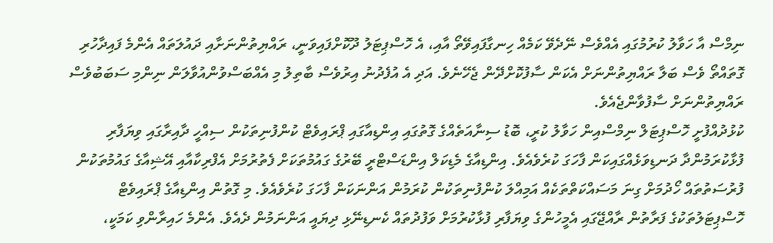ނިމްސް އާ ހަވާލު ކުރުމުގައި އެއްވެސް ނޭދެވޭ ކަމެއް ހިނގާފައިވޭތޯ އާއި، އެ ހޮސްޕިޓަލު ދޫކޮށްފައިވަނީ، ރައްޔިތުންނަށާއި ދައުލަތައް އެންމެ ފައިދާހުރި ގޮތައްތޯ ވެސް ބަލާ ރައްޔިތުންނަށް އެކަން ސާފުކޮށްދޭން ޖެހޭނެވެ. އަދި އެ އުފެދުނު އިރުވެސް ބާތިލު މި އެއްބަސްވުންއުވާލަން ނިންމި ސަބަބުވެސް ރައްޔިތުންނަށް ސާފުވާންޖެއެވެ.
ކުޅުދުއްފުށީ ހޮސްޕިޓަލް ނިމްސްއިން ހަވާލު ކުރީ، ބޮޑު ސިނާއަތެއްގެ ގޮތުގައި އިންޑިއާގައި ޕްރައިވެޓް ކުންފުނިތަކުން ސިއްހީ ދާއިރާގައި ވިޔަފާރި ފުޅާކުރަމުންދާ ދަނޑިވަޅެއްގައިކަން ފާހަގަ ކުރެވެއެވެ. އިންޑިއާގެ މެޑިކަލް އިންޑަސްޓްރީ ބޭރުގެ ގައުމުތަކަށް ފެތުރުމަށް އެފްރިކާއާއި އޭޝިއާގެ ގައުމުތަކުން ފުރުސަތުތައް ހޯދުމަށް ގިނަ މަސައްކަތްތަކެއް އަމިއްލަ ކުންފުނިތަކުން ކުރަމުން އަންނަކަން ފާހަގަ ކުރެވެއެވެ. މި ގޮތުން އިންޑިއާގެ ޕްރައިވެޓް ހޮސްޕިޓަލުތަކުގެ ފަރާތުން ރާއްޖޭގައި އެމީހުންގެ ވިޔަފާރި ފުޅާކުރުމަށް ވަފުދުތައް ކެނޑިނޭޅި ދިޔައީ އަންނަމުން ދެއެވެ. އެންމެ ހައިރާންވި ކަމަކީ،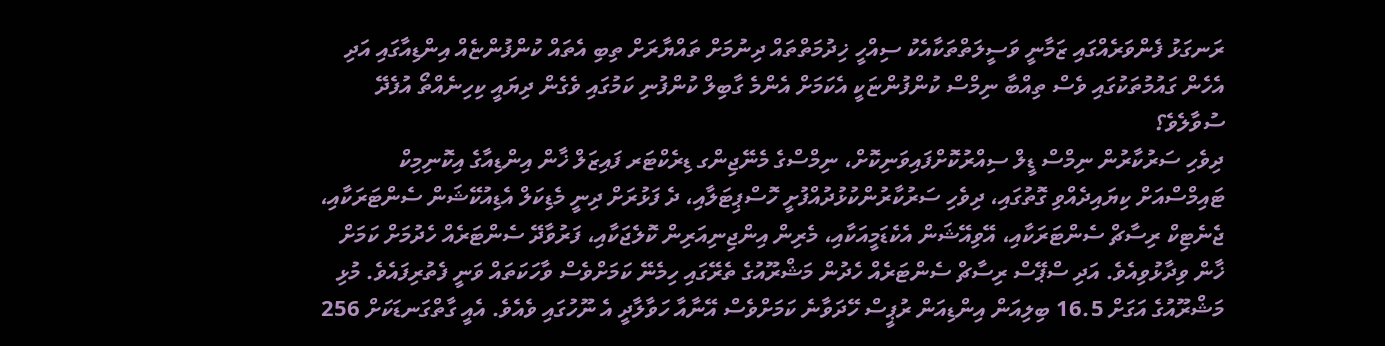ރަނގަޅު ފެންވަރެއްގައި ޒަމާނީ ވަސީލަތްތަކާއެކު ސިއްހީ ޚިދުމަތްތައް ދިނުމަށް ތައްޔާރަށް ތިބި އެތައް ކުންފުންޏެއް އިންޑިއާގައި އަދި އެހެން ގައުމުތަކުގައި ވެސް ތިއްބާ ނިމްސް ކުންފުންޏަކީ އެކަމަށް އެންމެ ގާބިލް ކުންފުނި ކަމުގައި ވެގެން ދިޔައީ ކިހިނެއްތޯ އުފެދޭ ސުވާލެވެ؟
ދިވެހި ސަރުކާރުން ނިމްސް ޑީލް ސިއްރުކޮށްފައިވަނިކޮށް، ނިމްސްގެ މެނޭޖިންގ ޑިރެކްޓަރ ފައިޒަލް ޚާން އިންޑިއާގެ އިކޮނިމިކް ޓައިމްސްއަށް ކިޔައިދެއްވި ގޮތުގައި، ދިވެހި ސަރުކާރުންކުޅުދުއްފުށީ ހޮސްޕިޓަލާއި، ދެ ފަޅުރަށް ދިނީ މެޑިކަލް އެޑިއުކޭޝަން ސެންޓަރަކާއި، ޖެނެޓިކް ރިސާޗް ސެންޓަރަކާއި، އޭވިއޭޝަން އެކެޑަމީއަކާއި، މެރިން އިންޖިނިއަރިން ކޮލެޖަކާއި، ފަރުވާދޭ ސެންޓަރެއް ހެދުމަށް ކަމަށް ޚާން ވިދާޅުވިއެވެ. އަދި ސްޕޭސް ރިސާޗް ސެންޓަރެއް ހެދުން މަޝްރޫއުގެ ތެރޭގައި ހިމެނޭ ކަމަށްވެސް ވާހަކަތައް ވަނީ ފެތުރިފައެވެ. މުޅި މަޝްރޫއުގެ އަގަށް 16.5 ބިލިއަން އިންޑިއަން ރުޕީސް ހޭދަވާނެ ކަމަށްވެސް އޭނާއާ ހަވާލާދީ އެ ނޫހުގައި ވެއެވެ. އެއީ ގާތްގަނޑަކަށް 256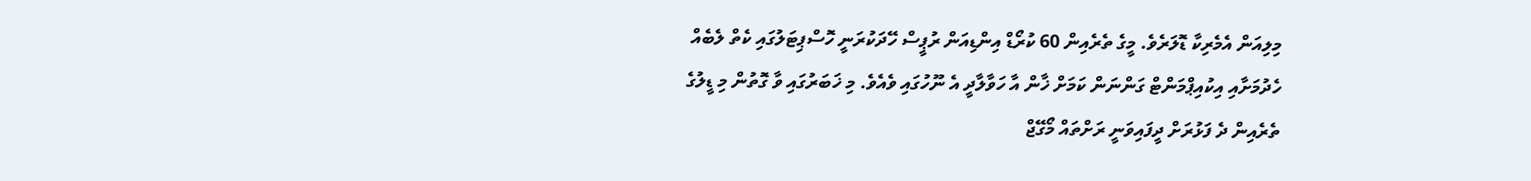މިލިއަން އެމެރިކާ ޑޮލަރެވެ. މީގެ ތެރެއިން 60 ކުރޯޑް އިންޑިއަން ރުޕީސް ހޭދަކުރަނީ ހޮސްޕިޓަލުގައި ކެތް ލެބެއް ހެދުމަށާއި އިކުއިޕްމަންޓް ގަންނަން ކަމަށް ޚާން އާ ހަވާލާދީ އެ ނޫހުގައި ވެއެވެ. މި ޚަބަރުގައި ވާ ގޮތުން މި ޑީލުގެ ތެރެއިން ދެ ފަޅުރަށް ދީފައިވަނީ ރަށްތައް މޯގޭޖް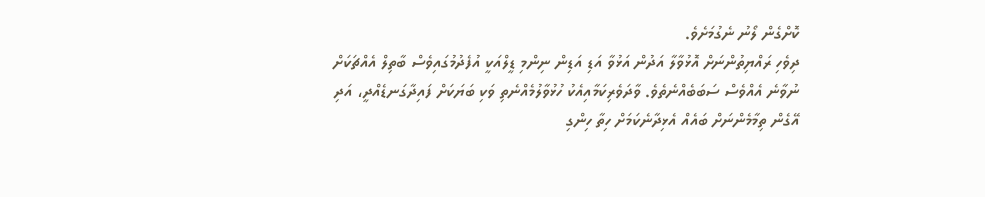ކޮށްގެން ލޯނު ނެގުމަށެވެ.
ދިވެހި ރައްޔިތުންނަށް އޮޅުވާލާ އަދުން އަޅުވާ އަޑި އަޑިން ނިންމި ޑީލްއަކީ އުފެދުމުގައިވެސް ބާތިލް އެއްޗަކަށް ނުވާނެ އެއްވެސް ސަބަބެއްނެތެވެ. ވާދަވެރިކަމާއިއެކު ހުޅުވާލުމެއްނެތި ވަކި ބަޔަކަށް ފައިދާގަނޑެއްދީ، އަދި އޭގެން ތިމާމެންނަށް ބައެއް އެޅިދާނެކަމަށް ހިތާ ހިންގި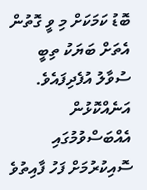ބޮޑު ކަމަކަށް މި ވީ ގޮތުން އެތަށް ބަޔަކު ތިބީ ސުވާލު އުފެދިފައެވެ. އަނެއްކޮޅުން އެއްބަސްވުމުގައި ސޮއިކުރުމަށް ފަހު ފާއިތުވެ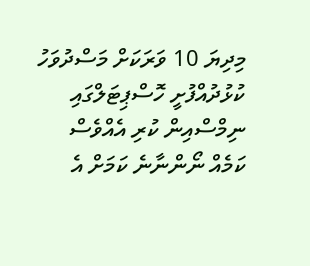މިދިޔަ 10 ވަރަކަށް މަސްދުވަހު ކުޅުދުއްފުށީ ހޮސްޕިޓަލްގައި ނިމްސްއިން ކުރި އެއްވެސް ކަމެއް ނޯންނާނެ ކަމަށް އެ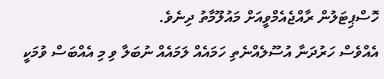ހޮސްޕިޓަލުން ރާއްޖެއެމްވީއަށް މައުލޫމާތު ދިނެވެ.
އެއްވެސް ހަރުދަނާ އުސޫލެއްނެތި ހަމައެއް ލަމައެއް ނުބަލާ ވި މި އެއްބަސް ވުމަކީ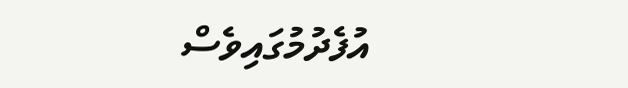އުފެދުމުގައިވެސް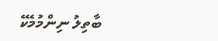ބާތިލު ނިންމުމެކޭ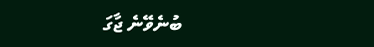ބުނެވޭނެ ޖާގަ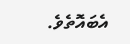އެބައޮތެވެ.